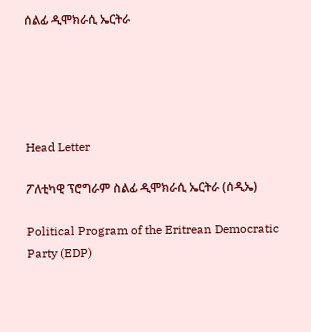ሰልፊ ዲሞክራሲ ኤርትራ





Head Letter

ፖለቲካዊ ፕሮግራም ስልፊ ዲሞክራሲ ኤርትራ (ሰዲኤ)

Political Program of the Eritrean Democratic Party (EDP)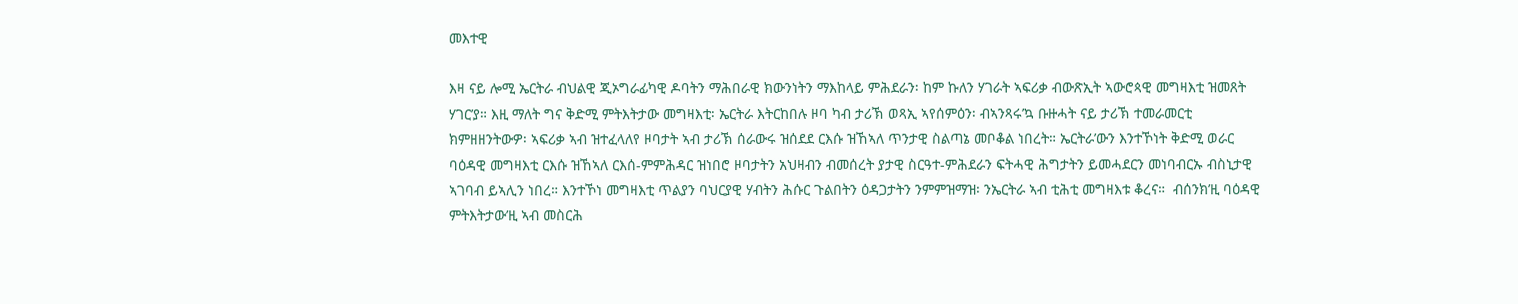መእተዊ

እዛ ናይ ሎሚ ኤርትራ ብህልዊ ጂኦግራፊካዊ ዶባትን ማሕበራዊ ክውንነትን ማእከላይ ምሕደራን፡ ከም ኩለን ሃገራት ኣፍሪቃ ብውጽኢት ኣውሮጳዊ መግዛእቲ ዝመጸት ሃገር’ያ። እዚ ማለት ግና ቅድሚ ምትእትታው መግዛእቲ፡ ኤርትራ እትርከበሉ ዞባ ካብ ታሪኽ ወጻኢ ኣየሰምዕን፡ ብኣንጻሩ’ኳ ቡዙሓት ናይ ታሪኽ ተመራመርቲ ክምዘዘንትውዎ፡ ኣፍሪቃ ኣብ ዝተፈላለየ ዞባታት ኣብ ታሪኽ ሰራውሩ ዝሰደደ ርእሱ ዝኸኣለ ጥንታዊ ስልጣኔ መቦቆል ነበረት። ኤርትራ’ውን እንተኾነት ቅድሚ ወራር ባዕዳዊ መግዛእቲ ርእሱ ዝኸኣለ ርእሰ-ምምሕዳር ዝነበሮ ዞባታትን አህዛብን ብመሰረት ያታዊ ስርዓተ-ምሕደራን ፍትሓዊ ሕግታትን ይመሓደርን መነባብርኡ ብስኒታዊ ኣገባብ ይኣሊን ነበረ። እንተኾነ መግዛእቲ ጥልያን ባህርያዊ ሃብትን ሕሱር ጉልበትን ዕዳጋታትን ንምምዝማዝ፡ ንኤርትራ ኣብ ቲሕቲ መግዛእቱ ቆረና።  ብሰንክ’ዚ ባዕዳዊ ምትእትታው’ዚ ኣብ መስርሕ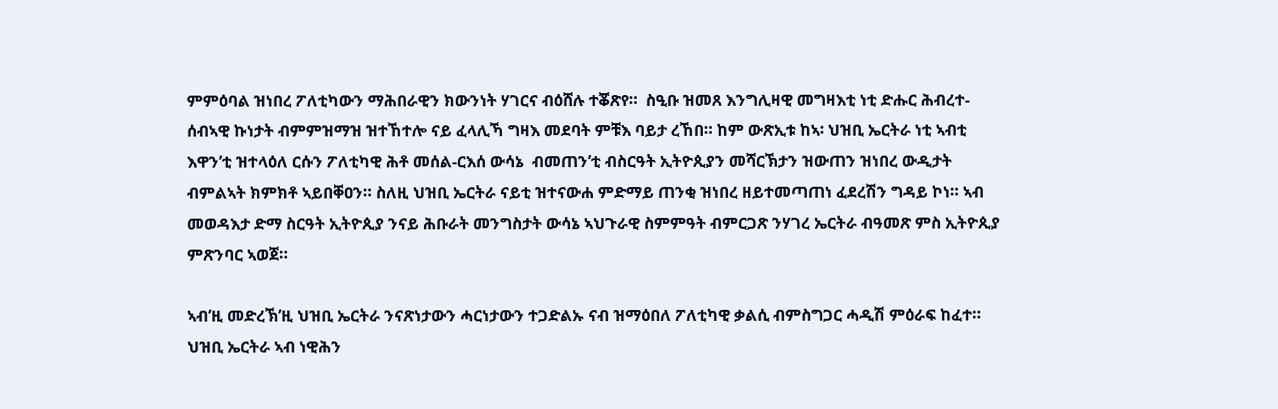ምምዕባል ዝነበረ ፖለቲካውን ማሕበራዊን ክውንነት ሃገርና ብዕሸሉ ተቖጽየ።  ስዒቡ ዝመጸ እንግሊዛዊ መግዛእቲ ነቲ ድሑር ሕብረተ-ሰብኣዊ ኩነታት ብምምዝማዝ ዝተኸተሎ ናይ ፈላሊኻ ግዛእ መደባት ምቹእ ባይታ ረኸበ። ከም ውጽኢቱ ከኣ፡ ህዝቢ ኤርትራ ነቲ ኣብቲ እዋን’ቲ ዝተላዕለ ርሱን ፖለቲካዊ ሕቶ መሰል-ርእሰ ውሳኔ  ብመጠን’ቲ ብስርዓት ኢትዮጲያን መሻርኽታን ዝውጠን ዝነበረ ውዲታት ብምልኣት ክምክቶ ኣይበቐዐን። ስለዚ ህዝቢ ኤርትራ ናይቲ ዝተናውሐ ምድማይ ጠንቂ ዝነበረ ዘይተመጣጠነ ፈደረሽን ግዳይ ኮነ። ኣብ መወዳእታ ድማ ስርዓት ኢትዮጲያ ንናይ ሕቡራት መንግስታት ውሳኔ ኣህጉራዊ ስምምዓት ብምርጋጽ ንሃገረ ኤርትራ ብዓመጽ ምስ ኢትዮጲያ ምጽንባር ኣወጀ።

ኣብ’ዚ መድረኽ’ዚ ህዝቢ ኤርትራ ንናጽነታውን ሓርነታውን ተጋድልኡ ናብ ዝማዕበለ ፖለቲካዊ ቃልሲ ብምስግጋር ሓዲሽ ምዕራፍ ከፈተ። ህዝቢ ኤርትራ ኣብ ነዊሕን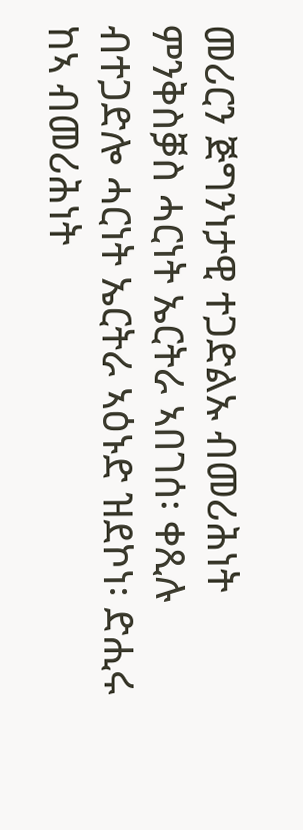መሪርን ጅግንነታዊ ተጋድልኡ ብመሪሕነት ምንቅስቓስ ሓርነት ኤርትራ ኣበገሰ፡ ቀጺሉ ብተጋድሎ ሓርነት ኤርትራ ኣዕኑድ ዝደኮነ፡ ድሒሩ ከኣ ብመሪሕነት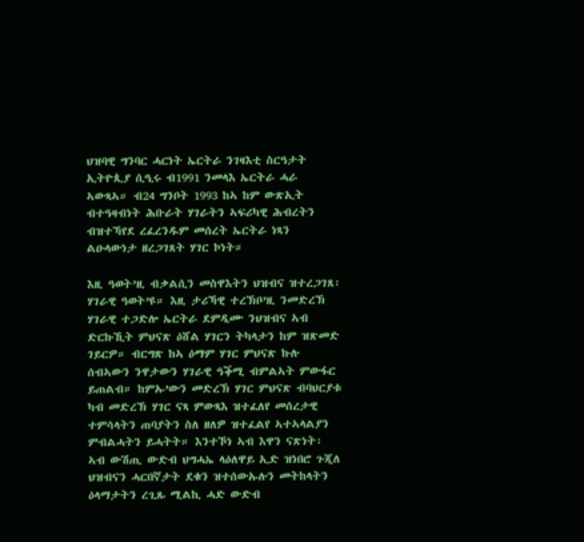ህዝባዊ ግንባር ሓርነት ኤርትራ ንገዛእቲ ስርዓታት ኢትዮጲያ ሲዒሩ ብ1991 ንመላእ ኤርትራ ሓራ ኣውጻኣ። ብ24 ግንቦት 1993 ከኣ ከም ውጽኢት ብተዓዛብነት ሕቡራት ሃገራትን ኣፍሪካዊ ሕብረትን ብዝተኻየደ ረፈረንዱም መሰረት ኤርትራ ነጻን ልዑላውነታ ዘረጋገጸት ሃገር ኮነት።

እዚ ዓወት’ዚ ብቃልሲን መስዋእትን ህዝብና ዝተረጋገጸ፡ ሃገራዊ ዓወት’ዩ። እዚ ታሪኻዊ ተረኽቦ’ዚ ንመድረኽ ሃገራዊ ተጋድሎ ኤርትራ ደምዲሙ ንህዝብና ኣብ ድርኩኺት ምህናጽ ዕሸል ሃገርን ትካላታን ከም ዝጽመድ ገይርዎ። ብርግጽ ከኣ ዕማም ሃገር ምህናጽ ኩሉ ሰብኣውን ንዋታውን ሃገራዊ ዓቕሚ ብምልኣት ምውፋር ይጠልብ። ከምኡ’ውን መድረኽ ሃገር ምህናጽ ብባህርያቱ ካብ መድረኽ ሃገር ናጻ ምውጻእ ዝተፈለየ መሰረታዊ ተምሳላትን ጠባያትን ስለ ዘለዎ ዝተፈልየ ኣተኣላልያን ምብልሓትን ይሓትት። እንተኾነ ኣብ እዋን ናጽነት፡ ኣብ ውሽጢ ውድብ ህግሓኤ ላዕለዋይ ኢድ ዝነበሮ ጉጂለ ህዝብናን ሓርበኛታት ደቁን ዝተሰውኡሉን መትከላትን ዕላማታትን ረጊጹ ሚልኪ ሓድ ውድብ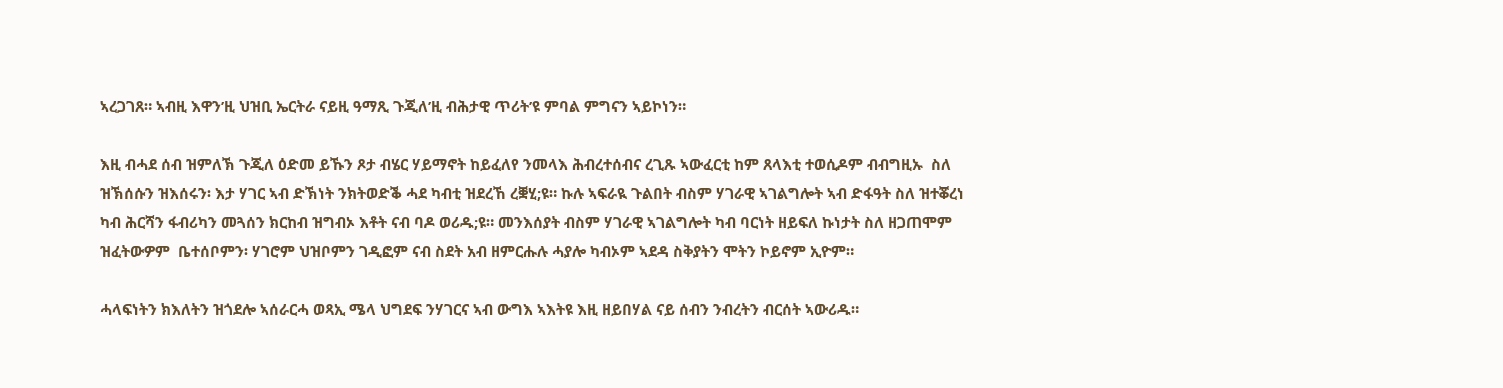ኣረጋገጸ። ኣብዚ እዋን’ዚ ህዝቢ ኤርትራ ናይዚ ዓማጺ ጉጂለ’ዚ ብሕታዊ ጥሪት’ዩ ምባል ምግናን ኣይኮነን።

እዚ ብሓደ ሰብ ዝምለኽ ጉጂለ ዕድመ ይኹን ጾታ ብሄር ሃይማኖት ከይፈለየ ንመላእ ሕብረተሰብና ረጊጹ ኣውፈርቲ ከም ጸላእቲ ተወሲዶም ብብግዚኡ  ስለ ዝኽሰሱን ዝእሰሩን፡ እታ ሃገር ኣብ ድኽነት ንክትወድቕ ሓደ ካብቲ ዝደረኸ ረቛሂ;ዩ። ኩሉ ኣፍራዪ ጉልበት ብስም ሃገራዊ ኣገልግሎት ኣብ ድፋዓት ስለ ዝተቖረነ ካብ ሕርሻን ፋብሪካን መጓሰን ክርከብ ዝግብኦ እቶት ናብ ባዶ ወሪዱ;ዩ። መንእሰያት ብስም ሃገራዊ ኣገልግሎት ካብ ባርነት ዘይፍለ ኩነታት ስለ ዘጋጠሞም ዝፈትውዎም  ቤተሰቦምን፡ ሃገሮም ህዝቦምን ገዲፎም ናብ ስደት አብ ዘምርሑሉ ሓያሎ ካብኦም ኣደዳ ስቅያትን ሞትን ኮይኖም ኢዮም።

ሓላፍነትን ክእለትን ዝጎደሎ ኣሰራርሓ ወጻኢ ሜላ ህግደፍ ንሃገርና ኣብ ውግእ ኣእትዩ እዚ ዘይበሃል ናይ ሰብን ንብረትን ብርሰት ኣውሪዱ።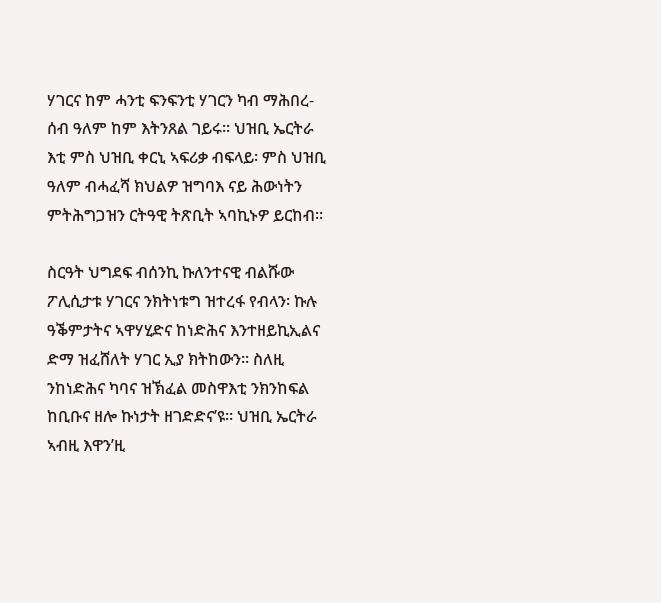ሃገርና ከም ሓንቲ ፍንፍንቲ ሃገርን ካብ ማሕበረ-ሰብ ዓለም ከም እትንጸል ገይሩ። ህዝቢ ኤርትራ እቲ ምስ ህዝቢ ቀርኒ ኣፍሪቃ ብፍላይ፡ ምስ ህዝቢ ዓለም ብሓፈሻ ክህልዎ ዝግባእ ናይ ሕውነትን ምትሕግጋዝን ርትዓዊ ትጽቢት ኣባኪኑዎ ይርከብ።

ስርዓት ህግደፍ ብሰንኪ ኩለንተናዊ ብልሹው ፖሊሲታቱ ሃገርና ንክትነቱግ ዝተረፋ የብላን፡ ኩሉ ዓቕምታትና ኣዋሃሂድና ከነድሕና እንተዘይኪኢልና ድማ ዝፈሸለት ሃገር ኢያ ክትከውን። ስለዚ ንከነድሕና ካባና ዝኽፈል መስዋእቲ ንክንከፍል ከቢቡና ዘሎ ኩነታት ዘገድድና’ዩ። ህዝቢ ኤርትራ ኣብዚ እዋን’ዚ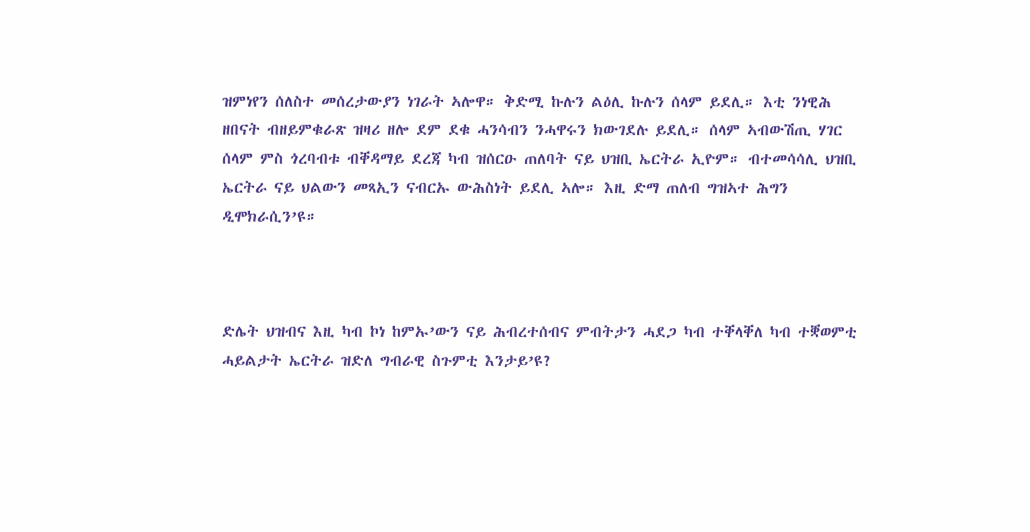ዝምነየን ሰለስተ መሰረታውያን ነገራት ኣሎዋ። ቅድሚ ኩሉን ልዕሊ ኩሉን ሰላም ይደሊ። እቲ ንነዊሕ ዘበናት ብዘይምቁራጽ ዝዛሪ ዘሎ ደም ደቁ ሓንሳብን ንሓዋሩን ክውገደሉ ይደሊ። ሰላም ኣብውሽጢ ሃገር ሰላም ምስ ጎረባብቱ ብቐዳማይ ደረጃ ካብ ዝሰርዑ ጠለባት ናይ ህዝቢ ኤርትራ ኢዮም። ብተመሳሳሊ ህዝቢ ኤርትራ ናይ ህልውን መጻኢን ናብርኡ ውሕስነት ይደሊ ኣሎ። እዚ ድማ ጠለብ ግዝኣተ ሕግን ዲሞክራሲን’ዩ።



ድሌት ህዝብና እዚ ካብ ኮነ ከምኡ’ውን ናይ ሕብረተሰብና ምብትታን ሓደጋ ካብ ተቐላቐለ ካብ ተቛወምቲ ሓይልታት ኤርትራ ዝድለ ግብራዊ ስጉምቲ እንታይ’ዩ?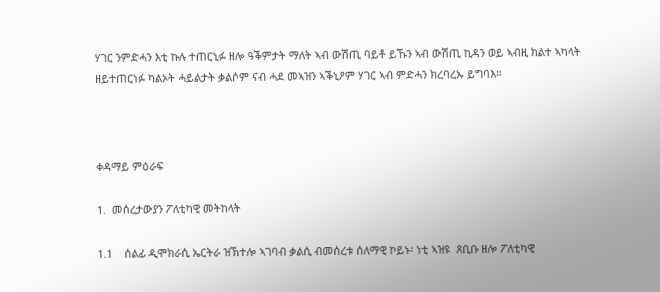ሃገር ንምድሓን እቲ ኩሉ ተጠርኒፉ ዘሎ ዓቕምታት ማለት ኣብ ውሽጢ ባይቶ ይኹን ኣብ ውሽጢ ኪዳን ወይ ኣብዚ ክልተ ኣካላት ዘይተጠርነፉ ካልኦት ሓይልታት ቃልሶም ናብ ሓደ መኣዝን ኣቕኒዖም ሃገር ኣብ ምድሓን ክረባረኡ ይግባእ።



ቀዳማይ ምዕራፍ

1.  መሰረታውያን ፖለቲካዊ መትከላት

1.1    ሰልፊ ዲሞክራሲ ኤርትራ ዝኽተሎ ኣገባብ ቃልሲ ብመሰረቱ ሰለማዊ ኮይኑ፡ ነቲ ኣዝዩ  ጸቢቡ ዘሎ ፖለቲካዊ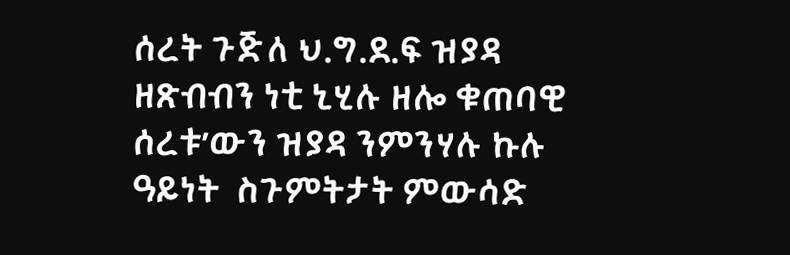ሰረት ጉጅለ ህ.ግ.ደ.ፍ ዝያዳ ዘጽብብን ነቲ ኒሂሉ ዘሎ ቁጠባዊ ሰረቱ’ውን ዝያዳ ንምንሃሉ ኩሉ ዓይነት  ስጉምትታት ምውሳድ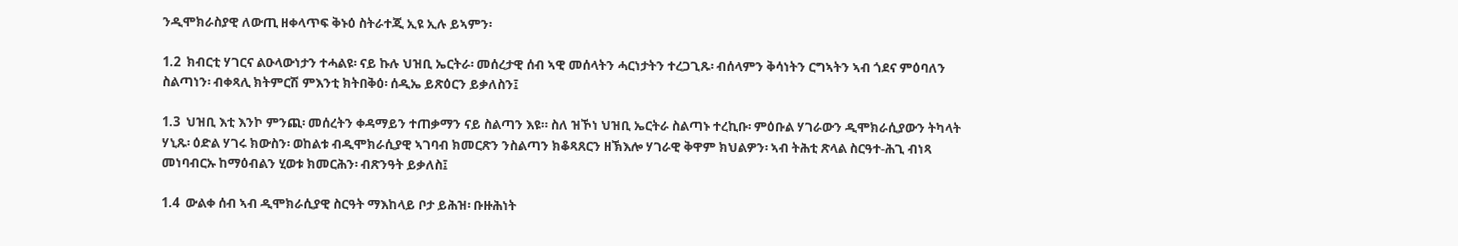ንዲሞክራስያዊ ለውጢ ዘቀላጥፍ ቅኑዕ ስትራተጂ ኢዩ ኢሉ ይኣምን፡

1.2  ክብርቲ ሃገርና ልዑላውነታን ተሓልዩ፡ ናይ ኩሉ ህዝቢ ኤርትራ፡ መሰረታዊ ሰብ ኣዊ መሰላትን ሓርነታትን ተረጋጊጹ፡ ብሰላምን ቅሳነትን ርግኣትን ኣብ ጎደና ምዕባለን ስልጣነን፡ ብቀጻሊ ክትምርሽ ምእንቲ ክትበቅዕ፡ ሰዲኤ ይጽዕርን ይቃለስን፤

1.3  ህዝቢ እቲ እንኮ ምንጪ፡ መሰረትን ቀዳማይን ተጠቃማን ናይ ስልጣን እዩ። ስለ ዝኾነ ህዝቢ ኤርትራ ስልጣኑ ተረኪቡ፡ ምዕቡል ሃገራውን ዲሞክራሲያውን ትካላት ሃኒጹ፡ ዕድል ሃገሩ ክውስን፡ ወከልቱ ብዲሞክራሲያዊ ኣገባብ ክመርጽን ንስልጣን ክቆጻጸርን ዘኽእሎ ሃገራዊ ቅዋም ክህልዎን፡ ኣብ ትሕቲ ጽላል ስርዓተ-ሕጊ ብነጻ መነባብርኡ ከማዕብልን ሂወቱ ክመርሕን፡ ብጽንዓት ይቃለስ፤

1.4  ውልቀ ሰብ ኣብ ዲሞክራሲያዊ ስርዓት ማእከላይ ቦታ ይሕዝ፡ ቡዙሕነት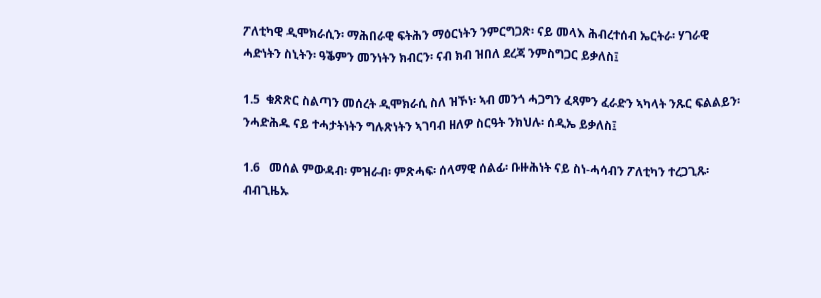ፖለቲካዊ ዲሞክራሲን፡ ማሕበራዊ ፍትሕን ማዕርነትን ንምርግጋጽ፡ ናይ መላእ ሕብረተሰብ ኤርትራ፡ ሃገራዊ ሓድነትን ስኒትን፡ ዓቕምን መንነትን ክብርን፡ ናብ ክብ ዝበለ ደረጃ ንምስግጋር ይቃለስ፤

1.5  ቁጽጽር ስልጣን መሰረት ዲሞክራሲ ስለ ዝኾነ፡ ኣብ መንጎ ሓጋግን ፈጻምን ፈራድን ኣካላት ንጹር ፍልልይን፡ ንሓድሕዱ ናይ ተሓታትነትን ግሉጽነትን ኣገባብ ዘለዎ ስርዓት ንክህሉ፡ ሰዲኤ ይቃለስ፤

1.6   መሰል ምውዳብ፡ ምዝራብ፡ ምጽሓፍ፡ ሰላማዊ ሰልፊ፡ ቡዙሕነት ናይ ስነ-ሓሳብን ፖለቲካን ተረጋጊጹ፡ ብብጊዜኡ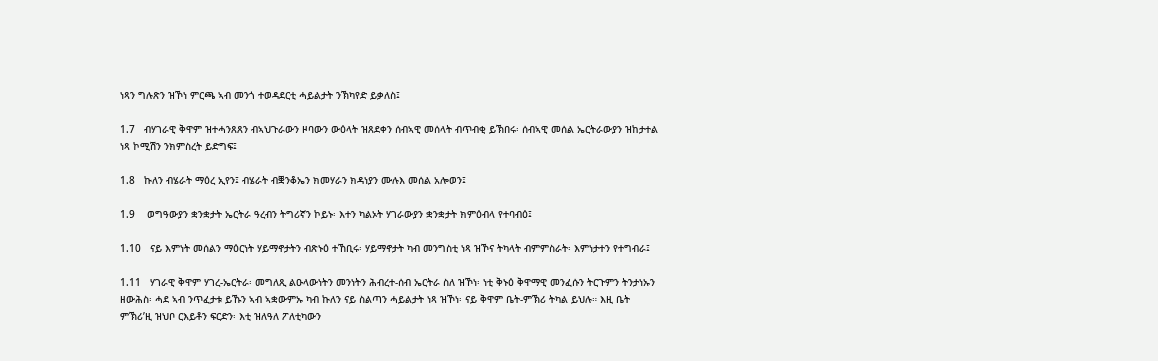ነጻን ግሉጽን ዝኾነ ምርጫ ኣብ መንጎ ተወዳደርቲ ሓይልታት ንኽካየድ ይቃለስ፤

1.7   ብሃገራዊ ቅዋም ዝተሓንጸጸን ብኣህጉራውን ዞባውን ውዕላት ዝጸደቀን ሰብኣዊ መሰላት ብጥብቂ ይኽበሩ፡ ሰብኣዊ መሰል ኤርትራውያን ዝከታተል ነጻ ኮሚሽን ንክምስረት ይድግፍ፤

1.8   ኩለን ብሄራት ማዕረ ኢየን፤ ብሄራት ብቛንቆኤን ክመሃራን ክዳነያን ሙሉእ መሰል አሎወን፤

1.9    ወግዓውያን ቋንቋታት ኤርትራ ዓረብን ትግሪኛን ኮይኑ፡ እተን ካልኦት ሃገራውያን ቋንቋታት ክምዕብላ የተባብዕ፤

1.10   ናይ እምነት መሰልን ማዕርነት ሃይማኖታትን ብጽኑዕ ተኸቢሩ፡ ሃይማኖታት ካብ መንግስቲ ነጻ ዝኾና ትካላት ብምምስራት፡ እምነታተን የተግብራ፤

1.11   ሃገራዊ ቅዋም ሃገረ-ኤርትራ፡ መግለጺ ልዑላውነትን መንነትን ሕብረተ-ሰብ ኤርትራ ስለ ዝኾነ፡ ነቲ ቅኑዕ ቅዋማዊ መንፈሱን ትርጉምን ትንታነኡን ዘውሕስ፡ ሓደ ኣብ ንጥፈታቱ ይኹን ኣብ ኣቋውምኡ ካብ ኩለን ናይ ስልጣን ሓይልታት ነጻ ዝኾነ፡ ናይ ቅዋም ቤት-ምኽሪ ትካል ይህሉ። እዚ ቤት ምኽሪ’ዚ ዝህቦ ርእይቶን ፍርድን፡ እቲ ዝለዓለ ፖለቲካውን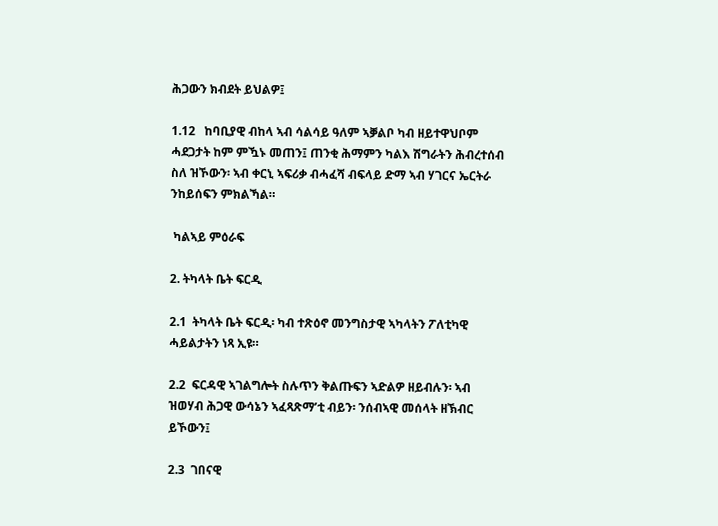ሕጋውን ክብደት ይህልዎ፤

1.12   ከባቢያዊ ብከላ ኣብ ሳልሳይ ዓለም ኣቓልቦ ካብ ዘይተዋህቦም ሓደጋታት ከም ምዃኑ መጠን፤ ጠንቂ ሕማምን ካልእ ሽግራትን ሕብረተሰብ ስለ ዝኾውን፡ ኣብ ቀርኒ ኣፍሪቃ ብሓፈሻ ብፍላይ ድማ ኣብ ሃገርና ኤርትራ ንከይሰፍን ምክልኻል።

 ካልኣይ ምዕራፍ

2. ትካላት ቤት ፍርዲ

2.1  ትካላት ቤት ፍርዲ፡ ካብ ተጽዕኖ መንግስታዊ ኣካላትን ፖለቲካዊ ሓይልታትን ነጻ ኢዩ።

2.2  ፍርዳዊ ኣገልግሎት ስሉጥን ቅልጡፍን ኣድልዎ ዘይብሉን፡ ኣብ ዝወሃብ ሕጋዊ ውሳኔን ኣፈጻጽማ’ቲ ብይን፡ ንሰብኣዊ መሰላት ዘኽብር ይኾውን፤

2.3  ገበናዊ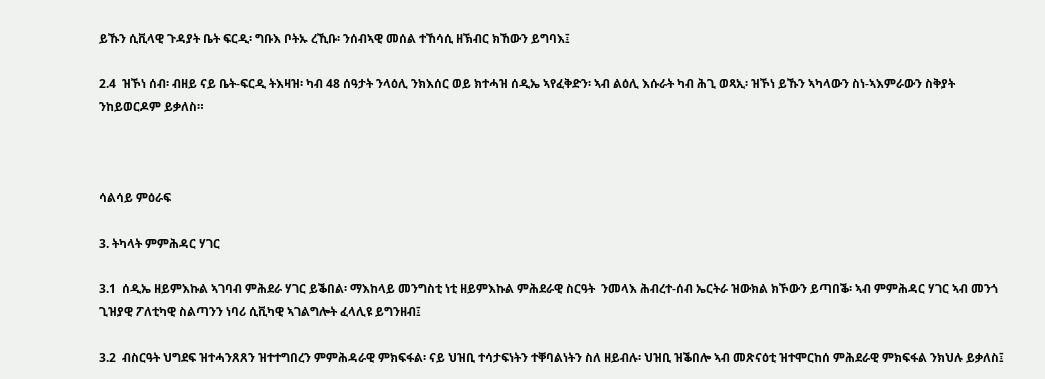ይኹን ሲቪላዊ ጉዳያት ቤት ፍርዲ፡ ግቡእ ቦትኡ ረኺቡ፡ ንሰብኣዊ መሰል ተኸሳሲ ዘኽብር ክኸውን ይግባእ፤

2.4  ዝኾነ ሰብ፡ ብዘይ ናይ ቤት-ፍርዲ ትእዛዝ፡ ካብ 48 ሰዓታት ንላዕሊ ንክእሰር ወይ ክተሓዝ ሰዲኤ ኣየፈቅድን፡ ኣብ ልዕሊ እሱራት ካብ ሕጊ ወጻኢ፡ ዝኾነ ይኹን ኣካላውን ስነ-ኣእምራውን ስቅያት ንከይወርዶም ይቃለስ።



ሳልሳይ ምዕራፍ

3. ትካላት ምምሕዳር ሃገር

3.1  ሰዲኤ ዘይምእኩል ኣገባብ ምሕደራ ሃገር ይቕበል፡ ማእከላይ መንግስቲ ነቲ ዘይምእኩል ምሕደራዊ ስርዓት  ንመላእ ሕብረተ-ሰብ ኤርትራ ዝውክል ክኾውን ይጣበቕ፡ ኣብ ምምሕዳር ሃገር ኣብ መንጎ ጊዝያዊ ፖለቲካዊ ስልጣንን ነባሪ ሲቪካዊ ኣገልግሎት ፈላሊዩ ይግንዘብ፤

3.2  ብስርዓት ህግደፍ ዝተሓንጸጸን ዝተተግበረን ምምሕዳራዊ ምክፍፋል፡ ናይ ህዝቢ ተሳታፍነትን ተቐባልነትን ስለ ዘይብሉ፡ ህዝቢ ዝቕበሎ ኣብ መጽናዕቲ ዝተሞርከሰ ምሕደራዊ ምክፍፋል ንክህሉ ይቃለስ፤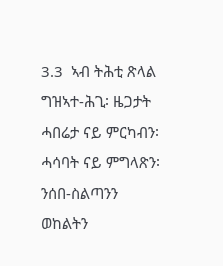3.3  ኣብ ትሕቲ ጽላል ግዝኣተ-ሕጊ፡ ዜጋታት ሓበሬታ ናይ ምርካብን፡ ሓሳባት ናይ ምግላጽን፡ ንሰበ-ስልጣንን ወከልትን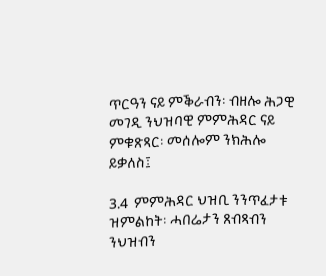ጥርዓን ናይ ምቕራብን፡ ብዘሎ ሕጋዊ መገዲ ንህዝባዊ ምምሕዳር ናይ ምቁጽጻር፡ መሰሎም ንክሕሎ ይቃለስ፤

3.4  ምምሕዳር ህዝቢ ንንጥፈታቱ ዝምልከት፡ ሓበሬታን ጸብጻብን ንህዝብን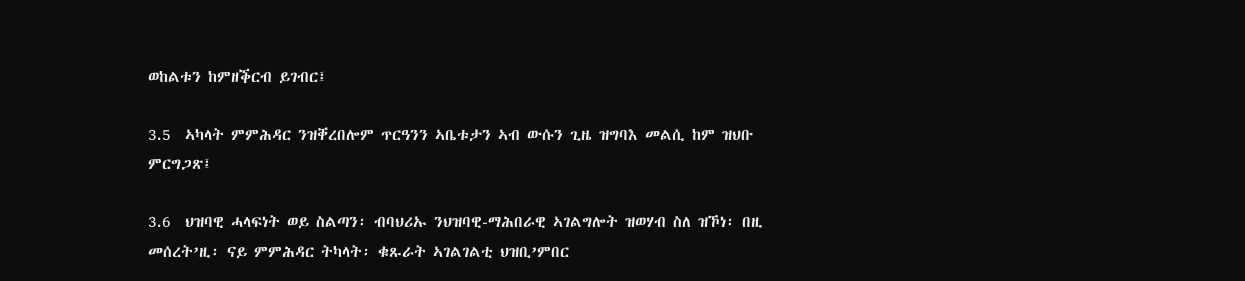ወከልቱን ከምዘቕርብ ይገብር፤

3.5  ኣካላት ምምሕዳር ንዝቐረበሎም ጥርዓንን ኣቤቱታን ኣብ ውሱን ጊዜ ዝግባእ መልሲ ከም ዝህቡ ምርግጋጽ፤

3.6  ህዝባዊ ሓላፍነት ወይ ስልጣን፡ ብባህሪኡ ንህዝባዊ-ማሕበራዊ ኣገልግሎት ዝወሃብ ስለ ዝኾነ፡ በዚ መሰረት’ዚ፡ ናይ ምምሕዳር ትካላት፡ ቁጹራት ኣገልገልቲ ህዝቢ’ምበር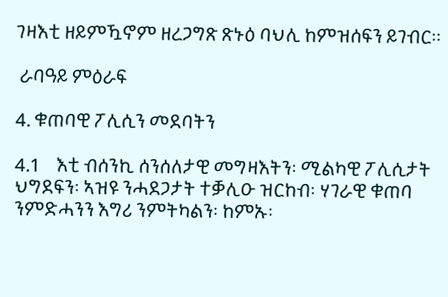ገዛእቲ ዘይምዃኖም ዘረጋግጽ ጽኑዕ ባህሊ ከምዝሰፍን ይገብር።

 ራባዓይ ምዕራፍ

4. ቁጠባዊ ፖሊሲን መደባትን

4.1    እቲ ብሰንኪ ሰንሰለታዊ መግዛእትን፡ ሚልካዊ ፖሊሲታት ህግደፍን፡ ኣዝዩ ንሓደጋታት ተቓሊዑ ዝርከብ፡ ሃገራዊ ቁጠባ ንምድሓንን እግሪ ንምትካልን፡ ከምኡ፡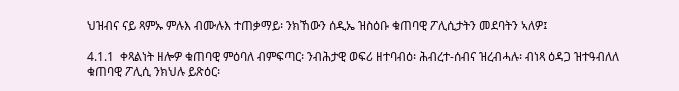ህዝብና ናይ ጻምኡ ምሉእ ብሙሉእ ተጠቃማይ፡ ንክኸውን ሰዲኤ ዝስዕቡ ቁጠባዊ ፖሊሲታትን መደባትን ኣለዎ፤

4.1.1  ቀጻልነት ዘሎዎ ቁጠባዊ ምዕባለ ብምፍጣር፡ ንብሕታዊ ወፍሪ ዘተባብዕ፡ ሕብረተ-ሰብና ዝረብሓሉ፡ ብነጻ ዕዳጋ ዝተዓብለለ ቁጠባዊ ፖሊሲ ንክህሉ ይጽዕር፡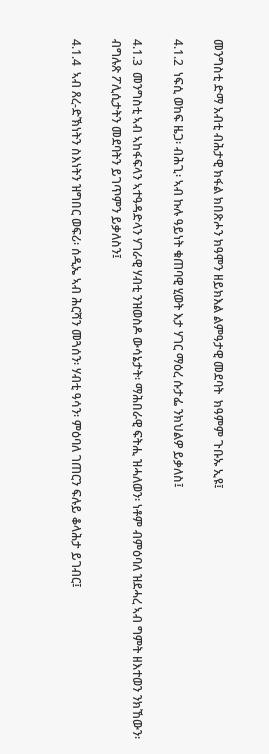መንግስቲ ድማ አብቲ ብሕታዊ ክፋል ክበጽሖን ክዓሞን ዘይክእል ልምዓታዊ መደባት  ክዓምም ጉቡኡ ኢዩ፤

4.1.2  ነፍሲ ወከፍ ዜጋ፡ ብሕጊ፡ ኣብ ኩሉ ዓይነት ቁጠባዊ ሂወት እታ ሃገር ማዕረ ሱታፌ ንክህልዎ ይቃለስ፤

4.1.3  መንግስቲ ኣብ ኣከፋፍላን ኣተዓዳድላን ሃገራዊ ሃብቲ ንዝወስዶ ውሳኔታት፡ ማሕበራዊ ፍትሒ ዝሓለወን፡ ነቶም ብምዕባለ ዝደሓረ ኣብ ግምት ዘእተወን ንክኸውን፡ ብግሉጽ ፖሊሲታትን መደባትን ይገጥምን ይቃለስን፤

4.1.4  ኣብ ጸረ-ድኽነትን ስእነትን ዝግበር ወፍሪ፡ ሰዲኤ ኣብ ሕርሻን መጓሰን፡ ሃብቲ ዓሳን፡ ምዕባለ ገጠርን ፍሉይ ቆላሕታ ይገብር፤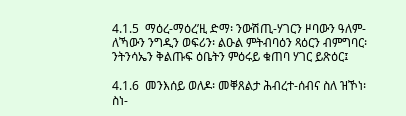4.1.5  ማዕረ-ማዕረ’ዚ ድማ፡ ንውሽጢ-ሃገርን ዞባውን ዓለም-ለኻውን ንግዲን ወፍሪን፡ ልዑል ምትብባዕን ጻዕርን ብምግባር፡ ንትንሳኤን ቅልጡፍ ዕቤትን ምዕሩይ ቁጠባ ሃገር ይጽዕር፤

4.1.6  መንእሰይ ወለዶ፡ መቐጸልታ ሕብረተ-ሰብና ስለ ዝኾነ፡ ስነ-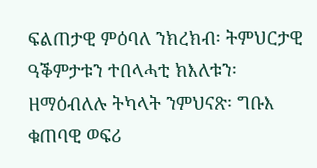ፍልጠታዊ ምዕባለ ንክረክብ፡ ትምህርታዊ ዓቕምታቱን ተበላሓቲ ክእለቱን፡ ዘማዕብለሉ ትካላት ንምህናጽ፡ ግቡእ ቁጠባዊ ወፍሪ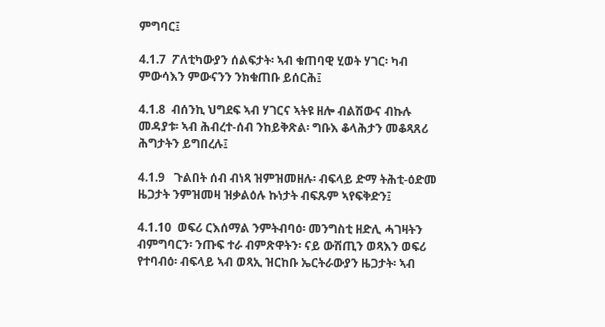ምግባር፤

4.1.7  ፖለቲካውያን ሰልፍታት፡ ኣብ ቁጠባዊ ሂወት ሃገር፡ ካብ ምውሳእን ምውናንን ንክቁጠቡ ይሰርሕ፤

4.1.8  ብሰንኪ ህግደፍ ኣብ ሃገርና ኣትዩ ዘሎ ብልሽውና ብኩሉ መዳያቱ፡ ኣብ ሕብረተ-ሰብ ንከይቅጽል፡ ግቡእ ቆላሕታን መቆጻጸሪ ሕግታትን ይግበረሉ፤

4.1.9   ጉልበት ሰብ ብነጻ ዝምዝመዘሉ፡ ብፍላይ ድማ ትሕቲ-ዕድመ ዜጋታት ንምዝመዛ ዝቃልዕሉ ኩነታት ብፍጹም ኣየፍቅድን፤

4.1.10  ወፍሪ ርእሰማል ንምትብባዕ፡ መንግስቲ ዘድሊ ሓገዛትን ብምግባርን፡ ንጡፍ ተራ ብምጽዋትን፡ ናይ ውሽጢን ወጻእን ወፍሪ የተባብዕ፡ ብፍላይ ኣብ ወጻኢ ዝርከቡ ኤርትራውያን ዜጋታት፡ ኣብ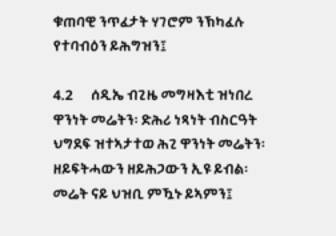ቁጠባዊ ንጥፈታት ሃገሮም ንኽካፈሉ የተባብዕን ይሕግዝን፤

4.2      ሰዲኤ ብጊዜ መግዛእቲ ዝነበረ ዋንነት መሬትን፡ ድሕሪ ነጻነት ብስርዓት ህግደፍ ዝተኣታተወ ሕጊ ዋንነት መሬትን፡ ዘይፍትሓውን ዘይሕጋውን ኢዩ ይብል፡ መሬት ናይ ህዝቢ ምዃኑ ይኣምን፤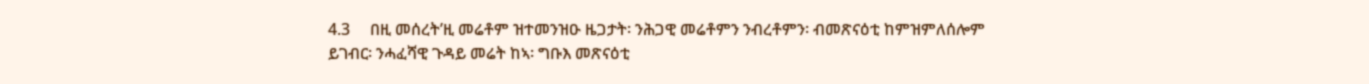4.3     በዚ መሰረት’ዚ መሬቶም ዝተመንዝዑ ዜጋታት፡ ንሕጋዊ መሬቶምን ንብረቶምን፡ ብመጽናዕቲ ከምዝምለሰሎም ይገብር፡ ንሓፈሻዊ ጉዳይ መሬት ከኣ፡ ግቡእ መጽናዕቲ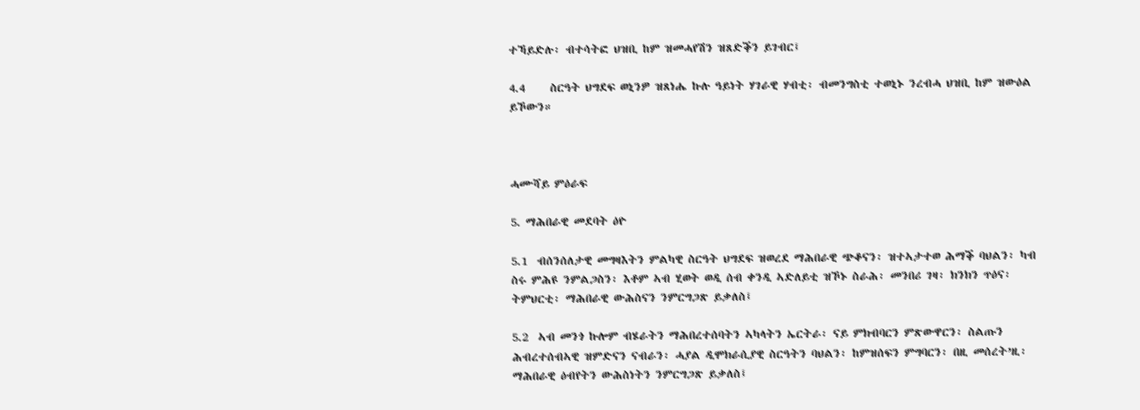ተኻይድሉ፡ ብተሳትፎ ህዝቢ ከም ዝመሓየሽን ዝጸድቕን ይገብር፤

4.4     ስርዓት ህግደፍ ወኒንዎ ዝጸነሔ ኩሉ ዓይነት ሃገራዊ ሃብቲ፡ ብመንግስቲ ተወኒኑ ንረብሓ ህዝቢ ከም ዝውዕል ይኾውን።



ሓሙሻይ ምዕራፍ

5. ማሕበራዊ መደባት ዕዮ

5.1  ብሰንሰለታዊ መግዛእትን ምልካዊ ስርዓት ህግደፍ ዝወረደ ማሕበራዊ ጭቆናን፡ ዝተኣታተወ ሕማቕ ባህልን፡ ካብ ስሩ ምሕዩ ንምልጋስን፡ እቶም ኣብ ሂወት ወዲ ሰብ ቀንዲ ኣድለይቲ ዝኾኑ ስራሕ፡ መንበሪ ገዛ፡ ክንክን ጥዕና፡ ትምህርቲ፡ ማሕበራዊ ውሕስናን ንምርግጋጽ ይቃለስ፤

5.2  ኣብ መንጎ ኩሎም ብሄራትን ማሕበረተሰባትን ኣካላትን ኤርትራ፡ ናይ ምክብባርን ምጽውዋርን፡ ስልጡን ሕብረተሰብኣዊ ዝምድናን ናብራን፡ ሓያል ዲሞክራሲያዊ ስርዓትን ባህልን፡ ከምዝሰፍን ምግባርን፡ በዚ መሰረት’ዚ፡ ማሕበራዊ ዕብየትን ውሕስነትን ንምርግጋጽ ይቃለስ፤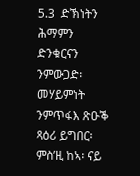5.3  ድኽነትን ሕማምን ድንቁርናን ንምውጋድ፡ መሃይምነት ንምጥፋእ ጽዑቕ ጻዕሪ ይግበር፡ ምስ’ዚ ከኣ፡ ናይ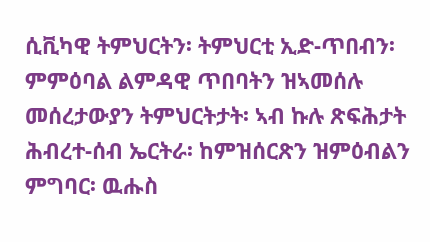ሲቪካዊ ትምህርትን፡ ትምህርቲ ኢድ-ጥበብን፡ ምምዕባል ልምዳዊ ጥበባትን ዝኣመሰሉ መሰረታውያን ትምህርትታት፡ ኣብ ኩሉ ጽፍሕታት ሕብረተ-ሰብ ኤርትራ፡ ከምዝሰርጽን ዝምዕብልን ምግባር፡ ዉሑስ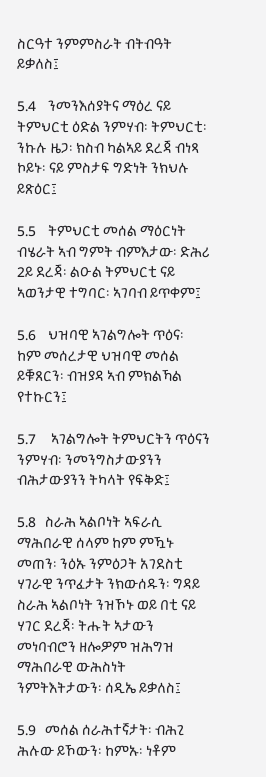ስርዓተ ንምምስራት ብትብዓት ይቃለስ፤

5.4    ንመንእሰያትና ማዕረ ናይ ትምህርቲ ዕድል ንምሃብ፡ ትምህርቲ፡ ንኩሉ ዜጋ፡ ክስብ ካልኣይ ደረጃ ብነጻ ኮይኑ፡ ናይ ምስታፍ ግድነት ንክህሉ ይጽዕር፤

5.5    ትምህርቲ መሰል ማዕርነት ብሄራት ኣብ ግምት ብምእታው፡ ድሕሪ 2ይ ደረጃ፡ ልዑል ትምህርቲ ናይ ኣወንታዊ ተግባር፡ ኣገባብ ይጥቀም፤

5.6    ህዝባዊ ኣገልግሎት ጥዕና፡ ከም መሰረታዊ ህዝባዊ መሰል ይቑጸርን፡ ብዝያዳ ኣብ ምክልኻል የተኩርን፤

5.7     ኣገልግሎት ትምህርትን ጥዕናን ንምሃብ፡ ንመንግስታውያንን ብሕታውያንን ትካላት የፍቅድ፤

5.8   ስራሕ ኣልቦነት ኣፍራሲ ማሕበራዊ ሰላም ከም ምዃኑ መጠን፡ ንዕኡ ንምዕጋት አገደስቲ ሃገራዊ ንጥፈታት ንክውሰዱን፡ ግዳይ ስራሕ ኣልቦነት ንዝኾኑ ወይ በቲ ናይ ሃገር ደረጃ፡ ትሑት ኣታውን መነባብሮን ዘሎዎም ዝሕግዝ ማሕበራዊ ውሕስነት ንምትእትታውን፡ ሰዲኤ ይቃለስ፤

5.9   መሰል ሰራሕተኛታት፡ ብሕጊ ሕሉው ይኾውን፡ ከምኡ፡ ነቶም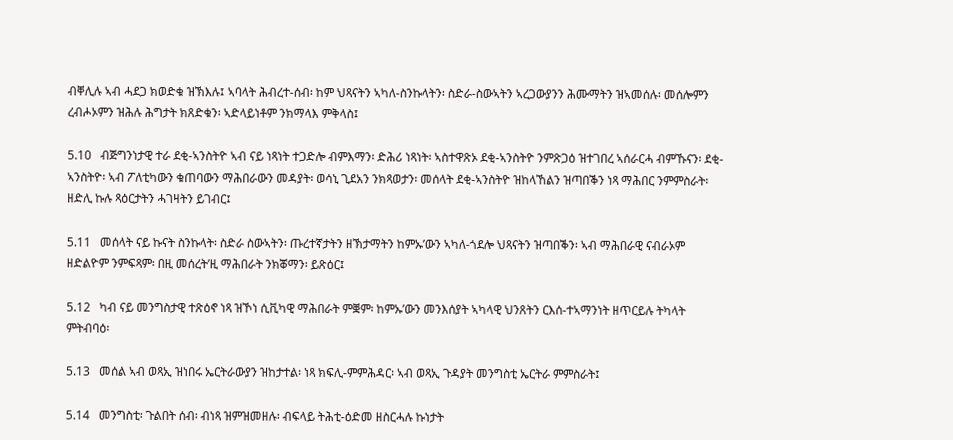ብቐሊሉ ኣብ ሓደጋ ክወድቁ ዝኽእሉ፤ ኣባላት ሕብረተ-ሰብ፡ ከም ህጻናትን ኣካለ-ስንኩላትን፡ ስድራ-ስውኣትን ኣረጋውያንን ሕሙማትን ዝኣመሰሉ፡ መሰሎምን ረብሖኦምን ዝሕሉ ሕግታት ክጸድቁን፡ ኣድላይነቶም ንክማላእ ምቅላስ፤

5.10   ብጅግንነታዊ ተራ ደቂ-ኣንስትዮ ኣብ ናይ ነጻነት ተጋድሎ ብምእማን፡ ድሕሪ ነጻነት፡ ኣስተዋጽኦ ደቂ-ኣንስትዮ ንምጽጋዕ ዝተገበረ ኣሰራርሓ ብምኹናን፡ ደቂ-ኣንስትዮ፡ ኣብ ፖለቲካውን ቁጠባውን ማሕበራውን መዳያት፡ ወሳኒ ጊደአን ንክጻወታን፡ መሰላት ደቂ-ኣንስትዮ ዝከላኸልን ዝጣበቕን ነጻ ማሕበር ንምምስራት፡ ዘድሊ ኩሉ ጻዕርታትን ሓገዛትን ይገብር፤

5.11   መሰላት ናይ ኩናት ስንኩላት፡ ስድራ ስውኣትን፡ ጡረተኛታትን ዘኽታማትን ከምኡ’ውን ኣካለ-ጎደሎ ህጻናትን ዝጣበቕን፡ ኣብ ማሕበራዊ ናብራኦም ዘድልዮም ንምፍጻም፡ በዚ መሰረት’ዚ ማሕበራት ንክቖማን፡ ይጽዕር፤

5.12   ካብ ናይ መንግስታዊ ተጽዕኖ ነጻ ዝኾነ ሲቪካዊ ማሕበራት ምቛም፡ ከምኡ’ውን መንእሰያት ኣካላዊ ህንጸትን ርእሰ-ተኣማንነት ዘጥርይሉ ትካላት ምትብባዕ፡

5.13   መሰል ኣብ ወጻኢ ዝነበሩ ኤርትራውያን ዝከታተል፡ ነጻ ክፍሊ-ምምሕዳር፡ ኣብ ወጻኢ ጉዳያት መንግስቲ ኤርትራ ምምስራት፤

5.14   መንግስቲ፡ ጉልበት ሰብ፡ ብነጻ ዝምዝመዘሉ፡ ብፍላይ ትሕቲ-ዕድመ ዘስርሓሉ ኩነታት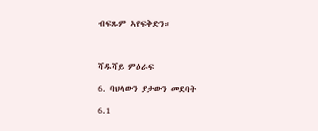ብፍጹም ኣየፍቅድን።



ሻዱሻይ ምዕራፍ

6. ባህላውን ያታውን መደባት

6.1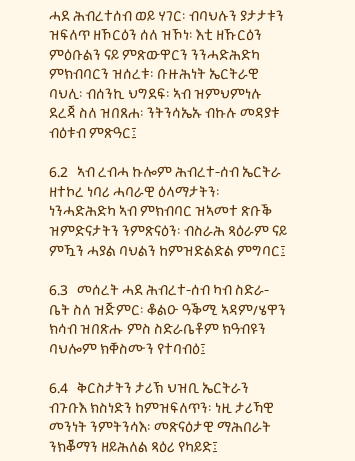ሓደ ሕብረተሰብ ወይ ሃገር፡ ብባህሉን ያታታቱን ዝፍለጥ ዘኾርዕን ሰለ ዝኾነ፡ እቲ ዘኹርዕን ምዕቡልን ናይ ምጽውዋርን ንንሓድሕድካ ምክብባርን ዝሰረቱ፡ ቡዙሕነት ኤርትራዊ ባህሊ፡ ብሰንኪ ህግደፍ፡ ኣብ ዝምህምነሉ ደረጃ ስለ ዝበጸሐ፡ ንትንሳኤኡ ብኩሉ መዳያቱ ብዕቱብ ምጽዓር፤

6.2   ኣብ ረብሓ ኩሎም ሕብረተ-ሰብ ኤርትራ ዘተኮረ ነባሪ ሓባራዊ ዕላማታትን፡ ነንሓድሕድካ ኣብ ምክብባር ዝኣመተ ጽቡቕ ዝምድናታትን ንምጽናዕን፡ ብስራሕ ጻዕራም ናይ ምዃን ሓያል ባህልን ከምዝድልድል ምግባር፤

6.3   መሰረት ሓደ ሕብረተ-ሰብ ካብ ስድራ-ቤት ስለ ዝጅምር፡ ቆልዑ ዓቕሚ ኣዳም/ሄዋን ክሳብ ዝበጽሑ ምስ ስድራቤቶም ክዓብዩን ባህሎም ክቐስሙን የተባብዕ፤

6.4   ቅርስታትን ታሪኽ ህዝቢ ኤርትራን ብጉቡእ ክስነድን ከምዝፍለጥን፡ ነዚ ታሪኻዊ መንነት ንምትንሳእ፡ መጽናዕታዊ ማሕበራት ንክቖማን ዘይሕለል ጻዕሪ የካይድ፤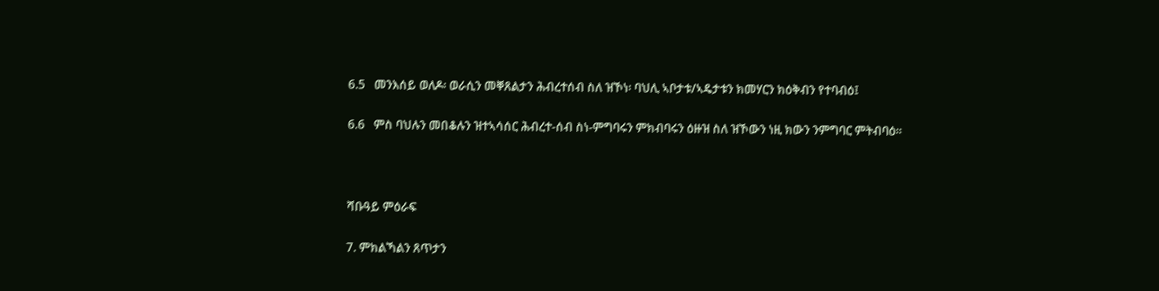6.5   መንእሰይ ወለዶ፡ ወራሲን መቐጸልታን ሕብረተሰብ ስለ ዝኾነ፡ ባህሊ ኣቦታቱ/ኣዴታቱን ክመሃርን ክዕቅብን የተባብዕ፤

6.6   ምስ ባህሉን መበቆሉን ዝተኣሳሰር ሕብረተ-ሰብ ስነ-ምግባሩን ምክብባሩን ዕዙዝ ስለ ዝኾውን ነዚ ክውን ንምግባር ምትብባዕ።



ሻቡዓይ ምዕራፍ

7. ምክልኻልን ጸጥታን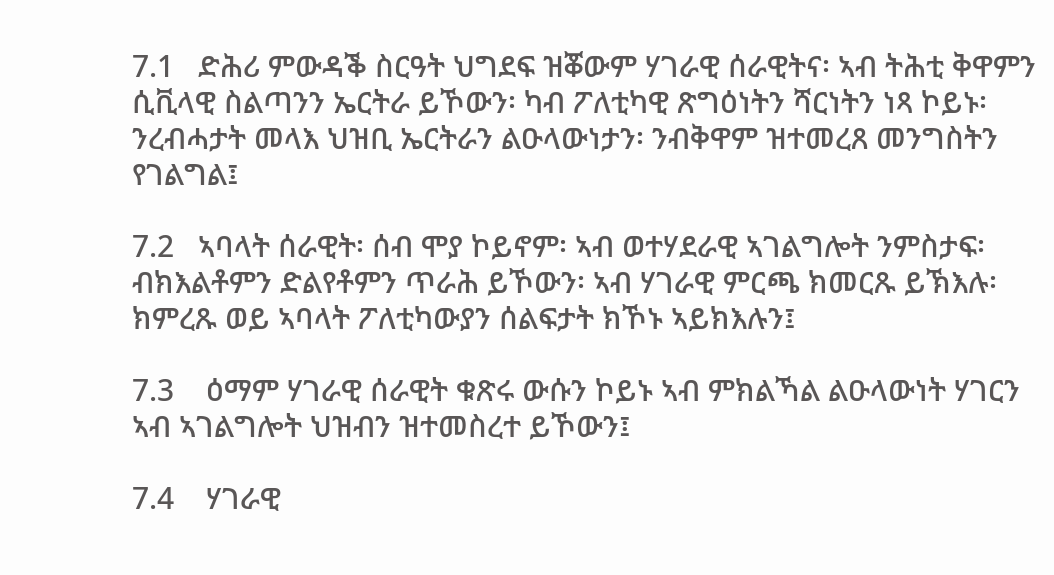7.1   ድሕሪ ምውዳቕ ስርዓት ህግደፍ ዝቖውም ሃገራዊ ሰራዊትና፡ ኣብ ትሕቲ ቅዋምን ሲቪላዊ ስልጣንን ኤርትራ ይኾውን፡ ካብ ፖለቲካዊ ጽግዕነትን ሻርነትን ነጻ ኮይኑ፡ ንረብሓታት መላእ ህዝቢ ኤርትራን ልዑላውነታን፡ ንብቅዋም ዝተመረጸ መንግስትን የገልግል፤

7.2   ኣባላት ሰራዊት፡ ሰብ ሞያ ኮይኖም፡ ኣብ ወተሃደራዊ ኣገልግሎት ንምስታፍ፡ ብክእልቶምን ድልየቶምን ጥራሕ ይኾውን፡ ኣብ ሃገራዊ ምርጫ ክመርጹ ይኽእሉ፡ ክምረጹ ወይ ኣባላት ፖለቲካውያን ሰልፍታት ክኾኑ ኣይክእሉን፤

7.3    ዕማም ሃገራዊ ሰራዊት ቁጽሩ ውሱን ኮይኑ ኣብ ምክልኻል ልዑላውነት ሃገርን ኣብ ኣገልግሎት ህዝብን ዝተመስረተ ይኾውን፤

7.4    ሃገራዊ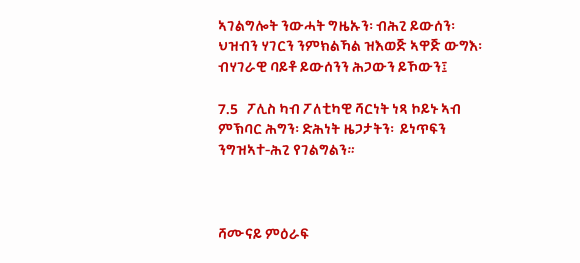ኣገልግሎት ንውሓት ግዜኡን፡ ብሕጊ ይውሰን፡ ህዝብን ሃገርን ንምክልኻል ዝእወጅ ኣዋጅ ውግእ፡ ብሃገራዊ ባይቶ ይውሰንን ሕጋውን ይኾውን፤

7.5   ፖሊስ ካብ ፖለቲካዊ ሻርነት ነጻ ኮይኑ ኣብ ምኽባር ሕግን፡ ድሕነት ዜጋታትን፡  ይነጥፍን ንግዝኣተ-ሕጊ የገልግልን።



ሻሙናይ ምዕራፍ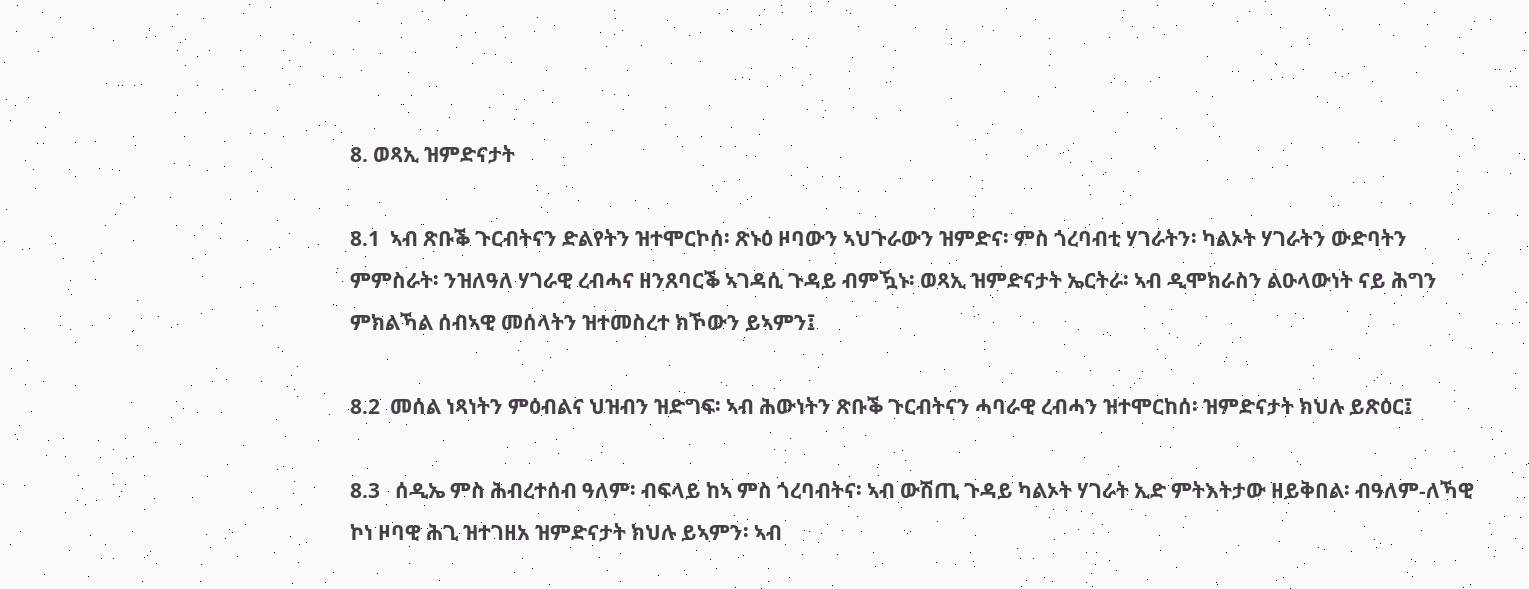8. ወጻኢ ዝምድናታት

8.1  ኣብ ጽቡቕ ጉርብትናን ድልየትን ዝተሞርኮሰ፡ ጽኑዕ ዞባውን ኣህጉራውን ዝምድና፡ ምስ ጎረባብቲ ሃገራትን፡ ካልኦት ሃገራትን ውድባትን ምምስራት፡ ንዝለዓለ ሃገራዊ ረብሓና ዘንጸባርቕ ኣገዳሲ ጉዳይ ብምዃኑ፡ ወጻኢ ዝምድናታት ኤርትራ፡ ኣብ ዲሞክራስን ልዑላውነት ናይ ሕግን ምክልኻል ሰብኣዊ መሰላትን ዝተመስረተ ክኾውን ይኣምን፤

8.2  መሰል ነጻነትን ምዕብልና ህዝብን ዝድግፍ፡ ኣብ ሕውነትን ጽቡቕ ጉርብትናን ሓባራዊ ረብሓን ዝተሞርከሰ፡ ዝምድናታት ክህሉ ይጽዕር፤

8.3   ሰዲኤ ምስ ሕብረተሰብ ዓለም፡ ብፍላይ ከኣ ምስ ጎረባብትና፡ ኣብ ውሽጢ ጉዳይ ካልኦት ሃገራት ኢድ ምትእትታው ዘይቅበል፡ ብዓለም-ለኻዊ ኮነ ዞባዊ ሕጊ ዝተገዘአ ዝምድናታት ክህሉ ይኣምን፡ ኣብ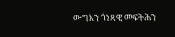ውግእን ጎነጻዊ መፍትሕን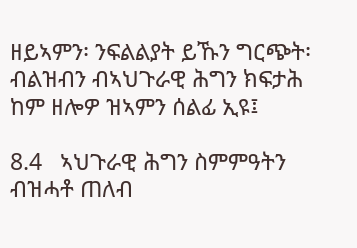ዘይኣምን፡ ንፍልልያት ይኹን ግርጭት፡ ብልዝብን ብኣህጉራዊ ሕግን ክፍታሕ ከም ዘሎዎ ዝኣምን ሰልፊ ኢዩ፤

8.4   ኣህጉራዊ ሕግን ስምምዓትን ብዝሓቶ ጠለብ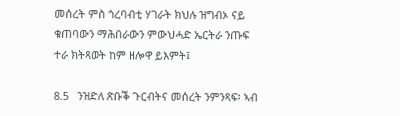መሰረት ምስ ጎረባብቲ ሃገራት ክህሉ ዝግብኦ ናይ ቁጠባውን ማሕበራውን ምውህሓድ ኤርትራ ንጡፍ ተራ ክትጻወት ከም ዘሎዋ ይእምት፤

8.5   ንዝድለ ጽቡቕ ጉርብትና መሰረት ንምንጻፍ፡ ኣብ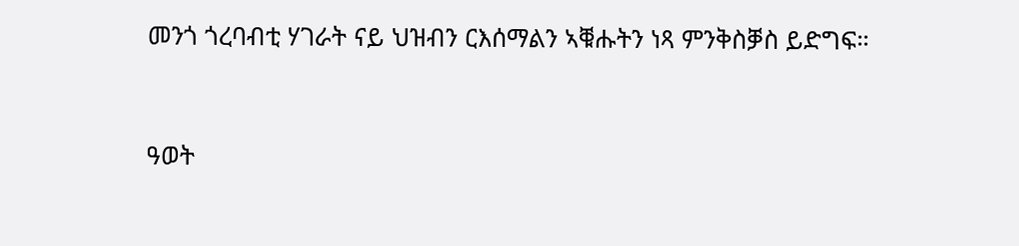መንጎ ጎረባብቲ ሃገራት ናይ ህዝብን ርእሰማልን ኣቑሑትን ነጻ ምንቅስቓስ ይድግፍ።



ዓወት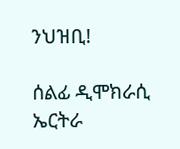ንህዝቢ!

ሰልፊ ዲሞክራሲ ኤርትራ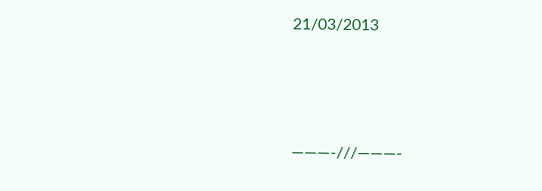21/03/2013



———-///———-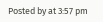Posted by at 3:57 pm